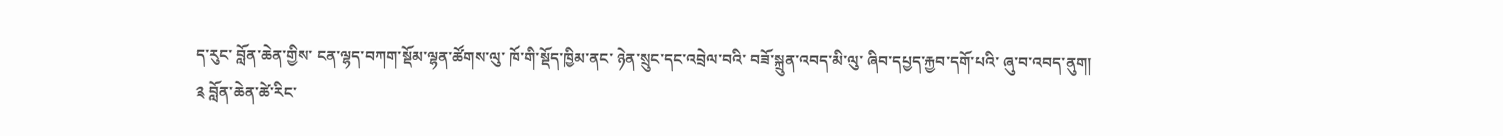ད་རུང་ བློན་ཆེན་གྱིས་ ངན་ལྷད་བཀག་སྡོམ་ལྷན་ཚོགས་ལུ་ ཁོ་གི་སྡོད་ཁྱིམ་ནང་ ཉེན་སྲུང་དང་འབྲེལ་བའི་ བཟོ་སྐྲུན་འབད་མི་ལུ་ ཞིབ་དཔྱད་རྐྱབ་དགོ་པའི་ ཞུ་བ་འབད་ནུག།
༉ བློན་ཆེན་ཚེ་རིང་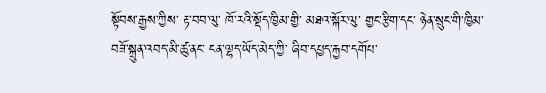སྟོབས་རྒྱས་ཀྱིས་ རྟ་བབ་ལུ་ ཁོ་རའི་སྡོད་ཁྱིམ་གྱི་ མཐའ་སྐོར་ལུ་ གྱང་རྩིག་དང་ ཉེན་སྲུང་གི་ཁྱིམ་ བཟོ་སྐྲུན་འབད་མི་ཚུ་ནང་ ངན་ལྷད་ཡོད་མེད་ཀྱི་ ཞིབ་དཔྱད་རྐྱབ་དགོཔ་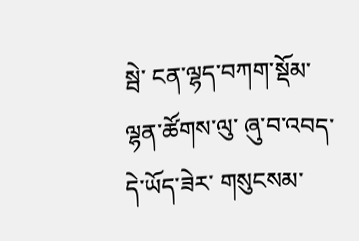སྦེ་ ངན་ལྷད་བཀག་སྡོམ་ལྷན་ཚོགས་ལུ་ ཞུ་བ་འབད་དེ་ཡོད་ཟེར་ གསུངསམ་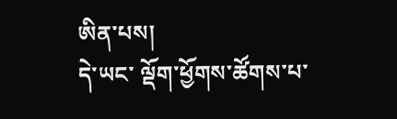ཨིན་པས།
དེ་ཡང་ ལྡོག་ཕྱོགས་ཚོགས་པ་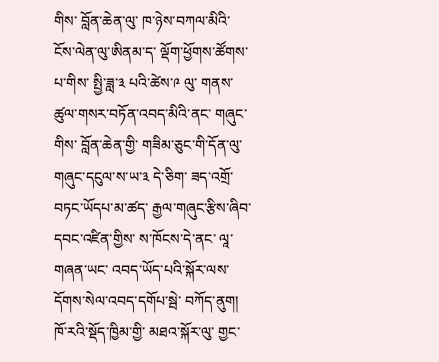གིས་ བློན་ཆེན་ལུ་ ཁ་ཉེས་བཀལ་མིའི་ ངོས་ལེན་ལུ་ཨིནམ་ད་ ལྡོག་ཕྱོགས་ཚོགས་པ་གིས་ སྤྱི་ཟླ་༣ པའི་ཚེས་༩ ལུ་ གནས་ཚུལ་གསར་བཏོན་འབད་མིའི་ནང་ གཞུང་གིས་ བློན་ཆེན་གྱི་ གཟིམ་ཅུང་གི་དོན་ལུ་ གཞུང་དངུལ་ས་ཡ་༣ དེ་ཅིག་ ཟད་འགྲོ་བཏང་ཡོདཔ་མ་ཚད་ རྒྱལ་གཞུང་རྩིས་ཞིབ་དབང་འཛིན་གྱིས་ ས་ཁོངས་དེ་ནང་ ལཱ་གཞན་ཡང་ འབད་ཡོད་པའི་སྐོར་ལས་ དོགས་སེལ་འབད་དགོཔ་སྦེ་ བཀོད་ནུག།
ཁོ་རའི་སྡོད་ཁྱིམ་གྱི་ མཐའ་སྐོར་ལུ་ གྱང་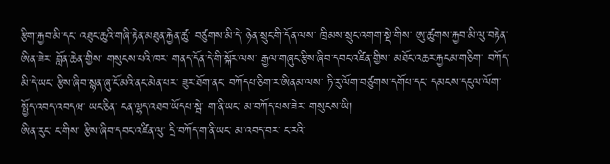རྩིག་རྐྱབ་མི་དང་ འཐུང་ཆུའི་གཞི་རྟེན་མཐུན་རྐྱེན་ཚུ་ བཙུགས་མི་དེ་ ཉེན་སྲུང་གི་དོན་ལས་ ཁྲིམས་སྲུང་འགག་སྡེ་གིས་ ཨུ་ཚུགས་རྐྱབ་མི་ལུ་བརྟེན་ཨིན་ཟེར་ བློན་ཆེན་གྱིས་ གསུངས་པའི་ཁར་ གནད་དོན་དེ་གི་སྐོར་ལས་ རྒྱལ་གཞུང་རྩིས་ཞིབ་དབང་འཛིན་གྱིས་ མཐོང་འཆར་རྐྱངམ་གཅིག་ བཀོད་མི་དེ་ཡང་ རྩིས་ཞིབ་སྙན་ཞུ་ངོ་མའི་ནང་མེན་པར་ ཟུར་ཐོག་ནང་ བཀོདཔ་ཅིག་ར་ཨིནམ་ལས་ ཏི་རུ་ལོག་བཙུགས་དགོཔ་དང་ དམངས་དངུལ་ལོག་སྤྱོད་འབད་འབདཝ་ ཡང་ཅིན་ ངན་ལྷད་འཐབ་ཡོདཔ་སྦེ་ ག་ནི་ཡང་ མ་བཀོད་པས་ཟེར་ གསུངས་ཡི།
ཨིན་རུང་ ང་གིས་ རྩིས་ཞིབ་དབང་འཛིན་ལུ་ དྲི་བཀོད་ག་ནི་ཡང་ མ་འབད་བར་ ང་རའི་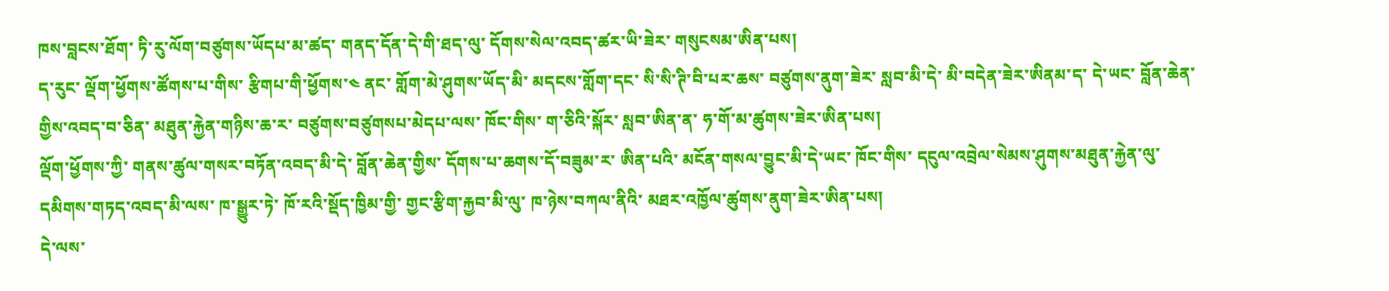ཁས་བླངས་ཐོག་ ཏི་རུ་ལོག་བཙུགས་ཡོདཔ་མ་ཚད་ གནད་དོན་དེ་གི་ཐད་ལུ་ དོགས་སེལ་འབད་ཚར་ཡི་ཟེར་ གསུངསམ་ཨིན་པས།
ད་རུང་ ལྡོག་ཕྱོགས་ཚོགས་པ་གིས་ རྩིགཔ་གི་ཕྱོགས་༤ ནང་ གློག་མེ་ཤུགས་ཡོད་མི་ མདངས་གློག་དང་ སི་སི་ཊི་བི་པར་ཆས་ བཙུགས་ནུག་ཟེར་ སླབ་མི་དེ་ མི་བདེན་ཟེར་ཨིནམ་ད་ དེ་ཡང་ བློན་ཆེན་གྱིས་འབད་བ་ཅིན་ མཐུན་རྐྱེན་གཉིས་ཆ་ར་ བཙུགས་བཙུགསཔ་མེདཔ་ལས་ ཁོང་གིས་ ག་ཅིའི་སྐོར་ སླབ་ཨིན་ན་ ཧ་གོ་མ་ཚུགས་ཟེར་ཨིན་པས།
ལྡོག་ཕྱོགས་ཀྱི་ གནས་ཚུལ་གསར་བཏོན་འབད་མི་དེ་ བློན་ཆེན་གྱིས་ དོགས་པ་ཆགས་དོ་བཟུམ་ར་ ཨིན་པའི་ མངོན་གསལ་བྱུང་མི་དེ་ཡང་ ཁོང་གིས་ དངུལ་འབྲེལ་སེམས་ཤུགས་མཐུན་རྐྱེན་ལུ་ དམིགས་གཏད་འབད་མི་ལས་ ཁ་སྒྱུར་ཏེ་ ཁོ་རའི་སྡོད་ཁྱིམ་གྱི་ གྱང་རྩིག་རྐྱབ་མི་ལུ་ ཁ་ཉེས་བཀལ་ནིའི་ མཐར་འཁྱོལ་ཚུགས་ནུག་ཟེར་ཨིན་པས།
དེ་ལས་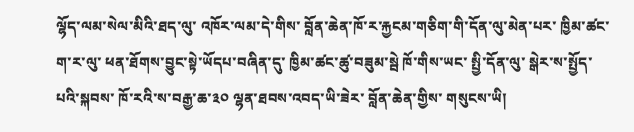ལྷོད་ལམ་སེལ་མིའི་ཐད་ལུ་ འཁོར་ལམ་དེ་གིས་ བློན་ཆེན་ཁོ་ར་རྐྱངམ་གཅིག་གི་དོན་ལུ་མེན་པར་ ཁྱིམ་ཚང་ག་ར་ལུ་ ཕན་ཐོགས་བྱུང་སྟེ་ཡོདཔ་བཞིན་དུ་ ཁྱིམ་ཚང་ཚུ་བཟུམ་སྦེ ཁོ་གིས་ཡང་ སྤྱི་དོན་ལུ་ སྒེར་ས་སྤྱོད་པའི་སྐབས་ ཁོ་རའི་ས་བརྒྱ་ཆ་༣༠ ལྷན་ཐབས་འབད་ཡི་ཟེར་ བློན་ཆེན་གྱིས་ གསུངས་ཡི།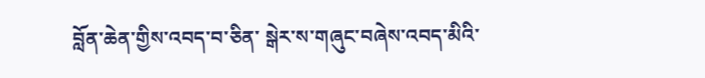བློན་ཆེན་གྱིས་འབད་བ་ཅིན་ སྒེར་ས་གཞུང་བཞེས་འབད་མིའི་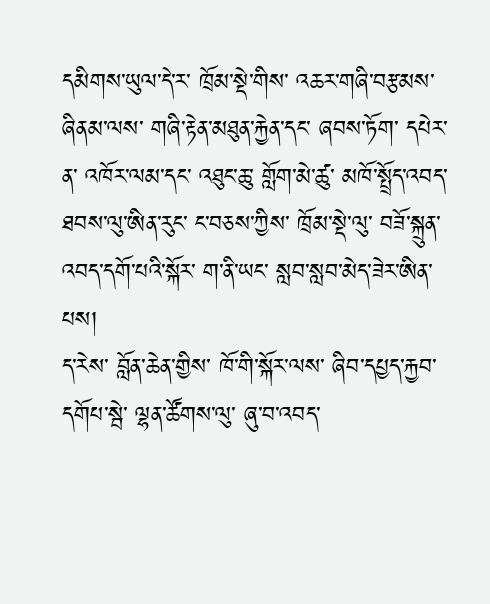དམིགས་ཡུལ་དེ་ར་ ཁྲོམ་སྡེ་གིས་ འཆར་གཞི་བརྩམས་ཞིནམ་ལས་ གཞི་རྟེན་མཐུན་རྐྱེན་དང་ ཞབས་ཏོག་ དཔེར་ན་ འཁོར་ལམ་དང་ འཐུང་ཆུ་ གློག་མེ་ཚུ་ མཁོ་སྤྲོད་འབད་ཐབས་ལུ་ཨིན་རུང་ ང་བཅས་ཀྱིས་ ཁྲོམ་སྡེ་ལུ་ བཟོ་སྐྲུན་འབད་དགོ་པའི་སྐོར་ ག་ནི་ཡང་ སླབ་སླབ་མེད་ཟེར་ཨིན་པས།
ད་རེས་ བློན་ཆེན་གྱིས་ ཁོ་གི་སྐོར་ལས་ ཞིབ་དཔྱད་རྐྱབ་དགོཔ་སྦེ་ ལྷན་ཚོགས་ལུ་ ཞུ་བ་འབད་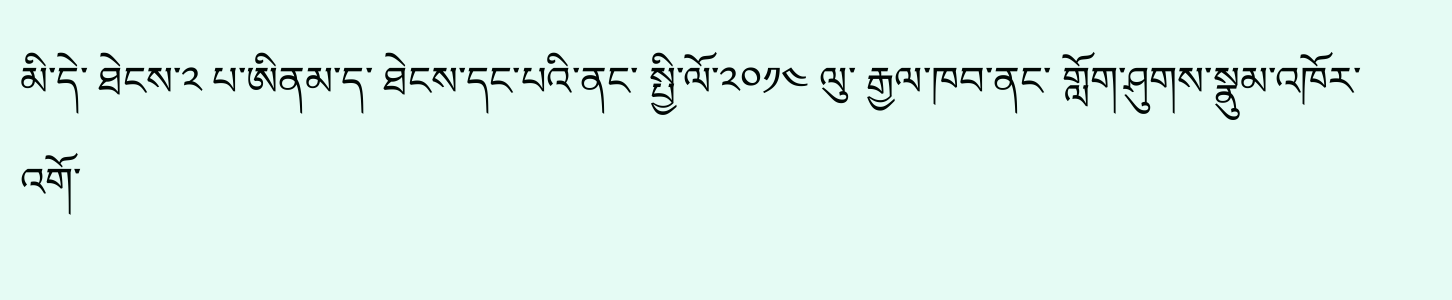མི་དེ་ ཐེངས་༢ པ་ཨིནམ་ད་ ཐེངས་དང་པའི་ནང་ སྤྱི་ལོ་༢༠༡༤ ལུ་ རྒྱལ་ཁབ་ནང་ གློག་ཤུགས་སྣུམ་འཁོར་འགོ་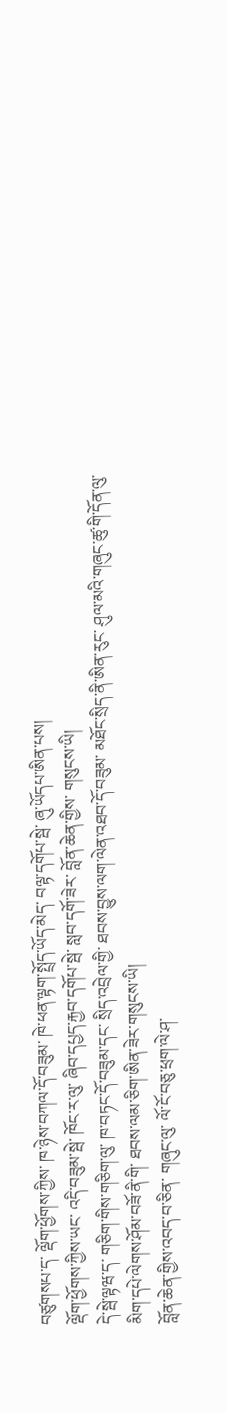བཙུགསཔ་ད་ ལྡོག་ཕྱོགས་ཀྱིས་ ཁ་ཉེས་བཀལ་དོ་བཟུམ་ ཁེ་ཕན་ལྟག་སྤྲོད་ཡོད་མེད་ བལྟ་དགོཔ་སྦེ་ ཞུ་ཡོདཔ་ཨིན་པས།
ལྡོག་ཕྱོགས་ཀྱིས་ཡང་ འདི་བཟུམ་སྦེ་ ཁོང་ར་ལུ་ ཞིབ་དཔྱད་རྐྱབ་དགོཔ་སྦེ་ སླབ་དགོ་ཟེར་ བློན་ཆེན་གྱིས་ གསུངས་ཡི།
དེ་སྦེ་ལྟཝ་ད་ གཅིག་གིས་གཅིག་ལུ་ ཁ་བཏང་དོ་བཟུམ་དང་ སྲིད་འབྲེལ་གྱི་ ཐབས་བྱུས་ལག་ལེན་འཐབ་དོ་བཟུམ་ མཐོང་སྲིད་ནི་ཨིན་རུང་ ཤུལ་མའི་གཞུང་ཚུ་གི་དོན་ལུ་ མིག་དཔེ་ལེགས་ཤོམ་བཟོ་ནི་གི་ ཐབས་ལམ་ཅིག་ཨིན་ཟེར་གསུངས་ཡི།
བློན་ཆེན་གྱིས་འབད་བ་ཅིན་ གཞུང་ལུ་ ལོ་ངོ་བཅུ་ཕྲག་ལེ་ཤ་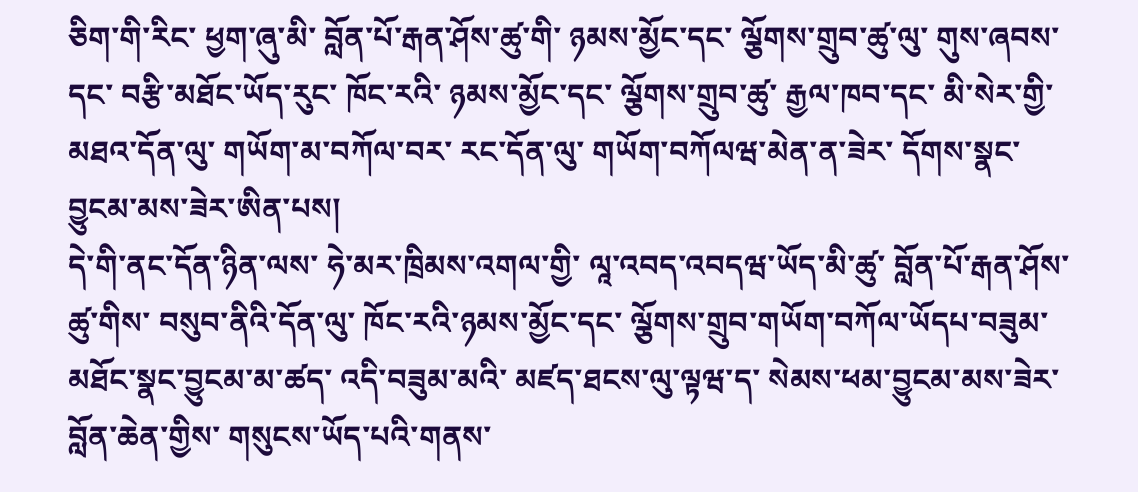ཅིག་གི་རིང་ ཕྱག་ཞུ་མི་ བློན་པོ་རྒན་ཤོས་ཚུ་གི་ ཉམས་མྱོང་དང་ ལྕོགས་གྲུབ་ཚུ་ལུ་ གུས་ཞབས་དང་ བརྩི་མཐོང་ཡོད་རུང་ ཁོང་རའི་ ཉམས་མྱོང་དང་ ལྕོགས་གྲུབ་ཚུ་ རྒྱལ་ཁབ་དང་ མི་སེར་གྱི་ མཐའ་དོན་ལུ་ གཡོག་མ་བཀོལ་བར་ རང་དོན་ལུ་ གཡོག་བཀོལཝ་མེན་ན་ཟེར་ དོགས་སྣང་བྱུངམ་མས་ཟེར་ཨིན་པས།
དེ་གི་ནང་དོན་ཉིན་ལས་ ཧེ་མར་ཁྲིམས་འགལ་གྱི་ ལཱ་འབད་འབདཝ་ཡོད་མི་ཚུ་ བློན་པོ་རྒན་ཤོས་ཚུ་གིས་ བསུབ་ནིའི་དོན་ལུ་ ཁོང་རའི་ཉམས་མྱོང་དང་ ལྕོགས་གྲུབ་གཡོག་བཀོལ་ཡོདཔ་བཟུམ་ མཐོང་སྣང་བྱུངམ་མ་ཚད་ འདི་བཟུམ་མའི་ མཛད་ཐངས་ལུ་ལྟཝ་ད་ སེམས་ཕམ་བྱུངམ་མས་ཟེར་ བློན་ཆེན་གྱིས་ གསུངས་ཡོད་པའི་གནས་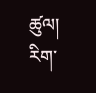ཚུལ།
རིག་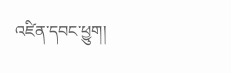འཛིན་དབང་ཕྱུག།